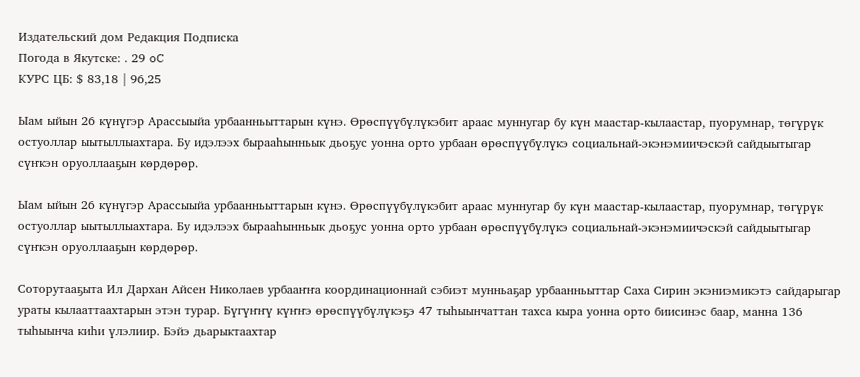Издательский дом Редакция Подписка
Погода в Якутске: . 29 oC
КУРС ЦБ: $ 83,18 | 96,25

Ыам ыйын 26 күнүгэр Арассыыйа урбаанньыттарын күнэ. Өрөспүүбүлүкэбит араас муннугар бу күн маастар-кылаастар, пуорумнар, төгүрүк остуоллар ыытыллыахтара. Бу идэлээх бырааһынньык дьоҕус уонна орто урбаан өрөспүүбүлүкэ социальнай-экэнэмиичэскэй сайдыытыгар сүҥкэн оруоллааҕын көрдөрөр.

Ыам ыйын 26 күнүгэр Арассыыйа урбаанньыттарын күнэ. Өрөспүүбүлүкэбит араас муннугар бу күн маастар-кылаастар, пуорумнар, төгүрүк остуоллар ыытыллыахтара. Бу идэлээх бырааһынньык дьоҕус уонна орто урбаан өрөспүүбүлүкэ социальнай-экэнэмиичэскэй сайдыытыгар сүҥкэн оруоллааҕын көрдөрөр.

Соторутааҕыта Ил Дархан Айсен Николаев урбааҥҥа координационнай сэбиэт мунньаҕар урбаанньыттар Саха Сирин экэниэмикэтэ сайдарыгар ураты кылааттаахтарын этэн турар. Бүгүҥҥү күҥҥэ өрөспүүбүлүкэҕэ 47 тыһыынчаттан тахса кыра уонна орто биисинэс баар, манна 136 тыһыынча киһи үлэлиир. Бэйэ дьарыктаахтар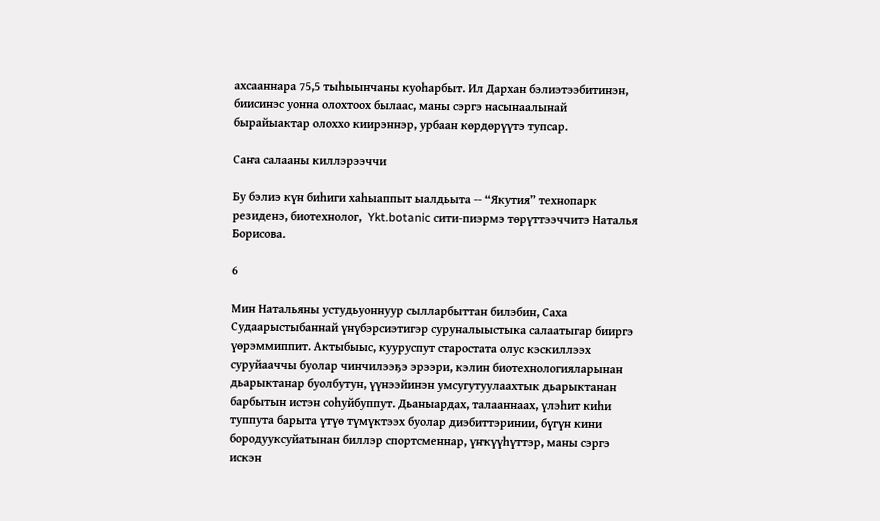ахсааннара 75,5 тыһыынчаны куоһарбыт. Ил Дархан бэлиэтээбитинэн, биисинэс уонна олохтоох былаас, маны сэргэ насынаалынай бырайыактар олоххо киирэннэр, урбаан көрдөрүүтэ тупсар.

Саҥа салааны киллэрээччи

Бу бэлиэ күн биһиги хаһыаппыт ыалдьыта -- “Якутия” технопарк резиденэ, биотехнолог,  Ykt.botanic сити-пиэрмэ төрүттээччитэ Наталья Борисова.

6

Мин Натальяны устудьуоннуур сылларбыттан билэбин, Саха Судаарыстыбаннай үнүбэрсиэтигэр суруналыыстыка салаатыгар бииргэ үөрэммиппит. Актыбыыс, кууруспут старостата олус кэскиллээх суруйааччы буолар чинчилээҕэ эрээри, кэлин биотехнологияларынан дьарыктанар буолбутун, үүнээйинэн умсугутуулаахтык дьарыктанан барбытын истэн соһуйбуппут. Дьаныардах, талааннаах, үлэһит киһи туппута барыта үтүө түмүктээх буолар диэбиттэринии, бүгүн кини бородууксуйатынан биллэр спортсменнар, үҥкүүһүттэр, маны сэргэ искэн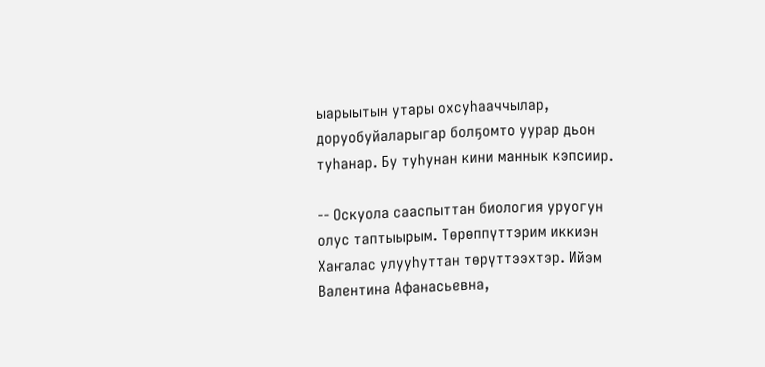ыарыытын утары охсуһааччылар, доруобуйаларыгар болҕомто уурар дьон туһанар. Бу туһунан кини маннык кэпсиир.

-- Оскуола сааспыттан биология уруогун олус таптыырым. Төрөппүттэрим иккиэн Хаҥалас улууһуттан төрүттээхтэр. Ийэм Валентина Афанасьевна,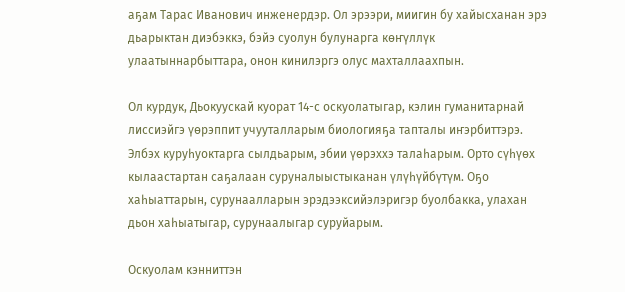аҕам Тарас Иванович инженердэр. Ол эрээри, миигин бу хайысханан эрэ дьарыктан диэбэккэ, бэйэ суолун булунарга көҥүллүк улаатыннарбыттара, онон кинилэргэ олус махталлаахпын.

Ол курдук, Дьокуускай куорат 14-с оскуолатыгар, кэлин гуманитарнай лиссиэйгэ үөрэппит учууталларым биологияҕа тапталы иҥэрбиттэрэ. Элбэх куруһуоктарга сылдьарым, эбии үөрэххэ талаһарым. Орто сүһүөх кылаастартан саҕалаан суруналыыстыканан үлүһүйбүтүм. Оҕо хаһыаттарын, сурунаалларын эрэдээксийэлэригэр буолбакка, улахан дьон хаһыатыгар, сурунаалыгар суруйарым.

Оскуолам кэнниттэн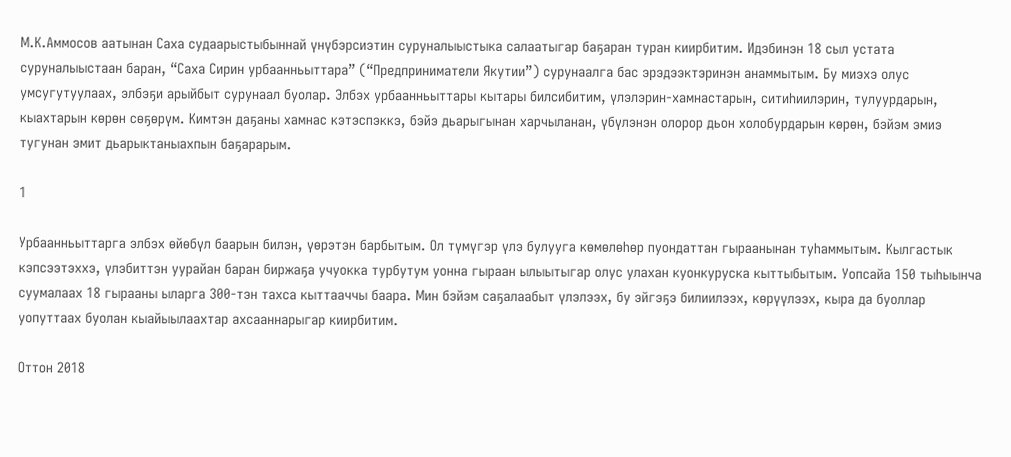М.К.Аммосов аатынан Саха судаарыстыбыннай үнүбэрсиэтин суруналыыстыка салаатыгар баҕаран туран киирбитим. Идэбинэн 18 сыл устата суруналыыстаан баран, “Саха Сирин урбаанньыттара” (“Предприниматели Якутии”) сурунаалга бас эрэдээктэринэн анаммытым. Бу миэхэ олус умсугутуулаах, элбэҕи арыйбыт сурунаал буолар. Элбэх урбаанньыттары кытары билсибитим, үлэлэрин-хамнастарын, ситиһиилэрин, тулуурдарын, кыахтарын көрөн сөҕөрүм. Кимтэн даҕаны хамнас кэтэспэккэ, бэйэ дьарыгынан харчыланан, үбүлэнэн олорор дьон холобурдарын көрөн, бэйэм эмиэ тугунан эмит дьарыктаныахпын баҕарарым.

1

Урбаанньыттарга элбэх өйөбүл баарын билэн, үөрэтэн барбытым. Ол түмүгэр үлэ булууга көмөлөһөр пуондаттан гыраанынан туһаммытым. Кылгастык кэпсээтэххэ, үлэбиттэн уурайан баран биржаҕа учуокка турбутум уонна гыраан ылыытыгар олус улахан куонкуруска кыттыбытым. Уопсайа 150 тыһыынча суумалаах 18 гырааны ыларга 300-тэн тахса кыттааччы баара. Мин бэйэм саҕалаабыт үлэлээх, бу эйгэҕэ билиилээх, көрүүлээх, кыра да буоллар уопуттаах буолан кыайыылаахтар ахсааннарыгар киирбитим.

Оттон 2018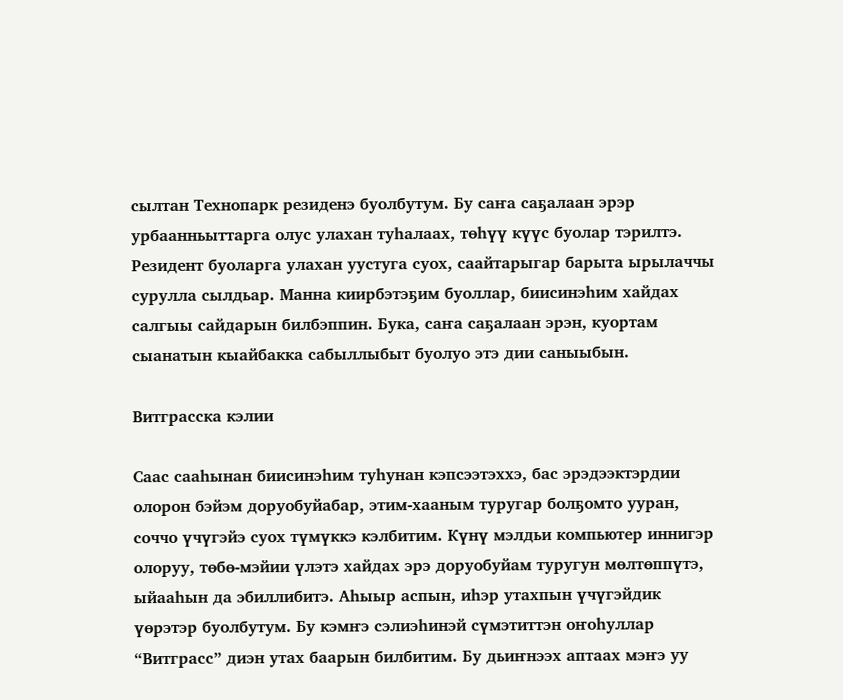сылтан Технопарк резиденэ буолбутум. Бу саҥа саҕалаан эрэр урбаанньыттарга олус улахан туһалаах, төһүү күүс буолар тэрилтэ. Резидент буоларга улахан уустуга суох, саайтарыгар барыта ырылаччы сурулла сылдьар. Манна киирбэтэҕим буоллар, биисинэһим хайдах салгыы сайдарын билбэппин. Бука, саҥа саҕалаан эрэн, куортам сыанатын кыайбакка сабыллыбыт буолуо этэ дии саныыбын.

Витграсска кэлии

Саас сааһынан биисинэһим туһунан кэпсээтэххэ, бас эрэдээктэрдии олорон бэйэм доруобуйабар, этим-хааным туругар болҕомто ууран, соччо үчүгэйэ суох түмүккэ кэлбитим. Күнү мэлдьи компьютер иннигэр олоруу, төбө-мэйии үлэтэ хайдах эрэ доруобуйам туругун мөлтөппүтэ, ыйааһын да эбиллибитэ. Аһыыр аспын, иһэр утахпын үчүгэйдик үөрэтэр буолбутум. Бу кэмҥэ сэлиэһинэй сүмэтиттэн оҥоһуллар “Витграсс” диэн утах баарын билбитим. Бу дьиҥнээх аптаах мэҥэ уу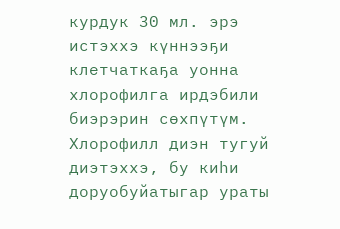курдук 30 мл. эрэ истэххэ күннээҕи клетчаткаҕа уонна хлорофилга ирдэбили биэрэрин сөхпүтүм. Хлорофилл диэн тугуй диэтэххэ, бу киһи доруобуйатыгар ураты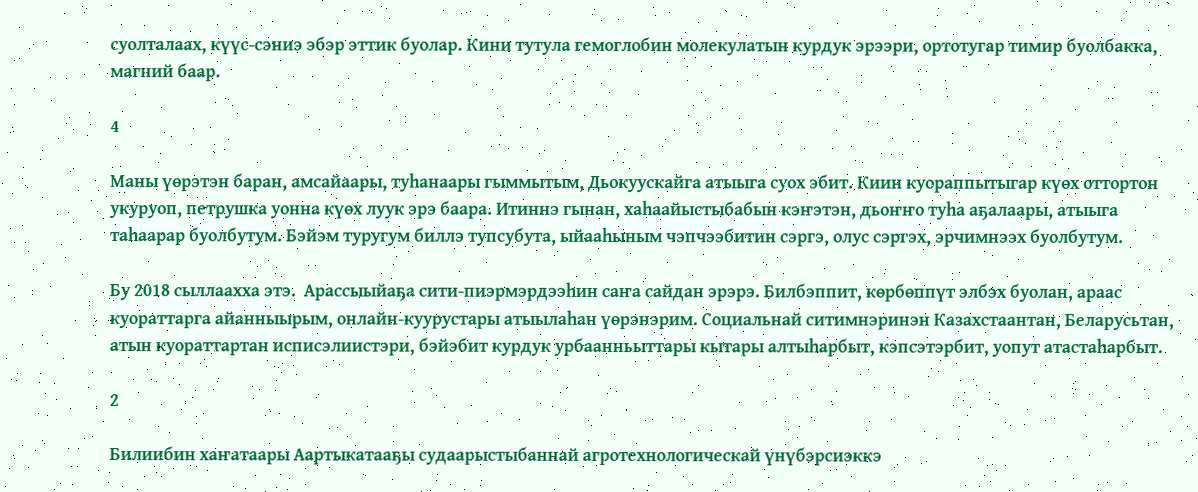суолталаах, күүс-сэниэ эбэр эттик буолар. Кини тутула гемоглобин молекулатын курдук эрээри, ортотугар тимир буолбакка, магний баар.

4

Маны үөрэтэн баран, амсайаары, туһанаары гыммытым, Дьокуускайга атыыга суох эбит. Киин куораппытыгар күөх оттортон укуруоп, петрушка уонна күөх луук эрэ баара. Итиннэ гынан, хаһаайыстыбабын кэҥэтэн, дьоҥҥо туһа аҕалаары, атыыга таһаарар буолбутум. Бэйэм туругум биллэ тупсубута, ыйааһыным чэпчээбитин сэргэ, олус сэргэх, эрчимнээх буолбутум.

Бу 2018 сыллаахха этэ.  Арассыыйаҕа сити-пиэрмэрдээһин саҥа сайдан эрэрэ. Билбэппит, көрбөппүт элбэх буолан, араас куораттарга айанныырым, онлайн-куурустары атыылаһан үөрэнэрим. Социальнай ситимнэринэн Казахстаантан, Беларусьтан, атын куораттартан исписэлиистэри, бэйэбит курдук урбаанньыттары кытары алтыһарбыт, кэпсэтэрбит, уопут атастаһарбыт.

2

Билиибин хаҥатаары Аартыкатааҕы судаарыстыбаннай агротехнологическай үнүбэрсиэккэ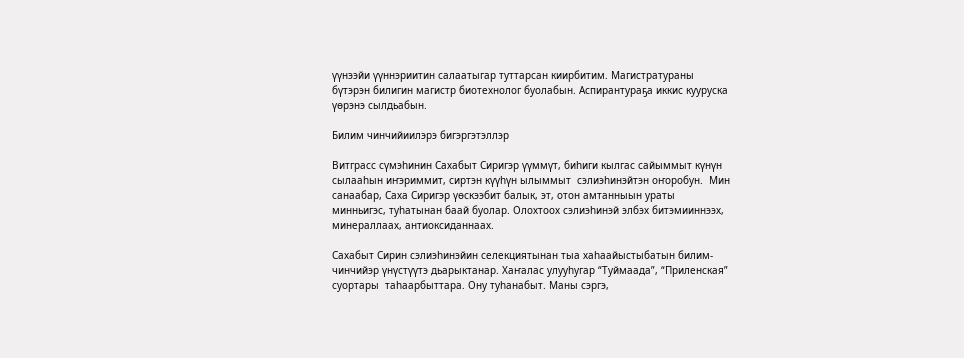үүнээйи үүннэриитин салаатыгар туттарсан киирбитим. Магистратураны бүтэрэн билигин магистр биотехнолог буолабын. Аспирантураҕа иккис кууруска үөрэнэ сылдьабын.

Билим чинчийиилэрэ бигэргэтэллэр

Витграсс сүмэһинин Сахабыт Сиригэр үүммүт, биһиги кылгас сайыммыт күнүн сылааһын иҥэриммит, сиртэн күүһүн ылыммыт  сэлиэһинэйтэн оҥоробун.  Мин санаабар, Саха Сиригэр үөскээбит балык, эт, отон амтанныын ураты минньигэс, туһатынан баай буолар. Олохтоох сэлиэһинэй элбэх битэмииннээх, минераллаах, антиоксиданнаах.

Сахабыт Сирин сэлиэһинэйин селекциятынан тыа хаһаайыстыбатын билим- чинчийэр үнүстүүтэ дьарыктанар. Хаҥалас улууһугар “Туймаада”, “Приленская” суортары  таһаарбыттара. Ону туһанабыт. Маны сэргэ,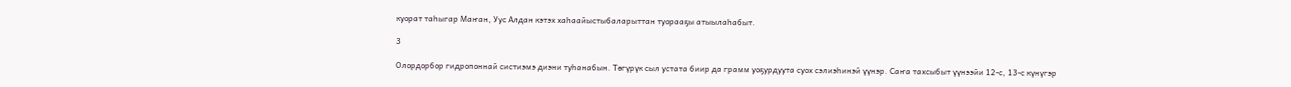куорат таһыгар Маҥан, Уус Алдан кэтэх хаһаайыстыбаларыттан туорааҕы атыылаһабыт.

3

Олордорбор гидропоннай систиэмэ диэни туһанабын. Төгүрүк сыл устата биир да грамм уоҕурдуута суох сэлиэһинэй үүнэр. Саҥа тахсыбыт үүнээйи 12-с, 13-с күнүгэр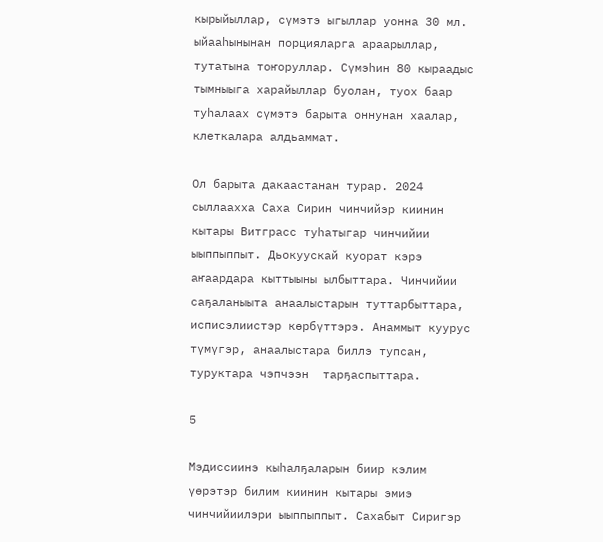кырыйыллар, сүмэтэ ыгыллар уонна 30 мл. ыйааһынынан порцияларга араарыллар, тутатына тоҥоруллар. Сүмэһин 80 кыраадыс тымныыга харайыллар буолан, туох баар туһалаах сүмэтэ барыта оннунан хаалар, клеткалара алдьаммат.

Ол барыта дакаастанан турар. 2024 сыллаахха Саха Сирин чинчийэр киинин кытары Витграсс туһатыгар чинчийии ыыппыппыт. Дьокуускай куорат кэрэ аҥаардара кыттыыны ылбыттара. Чинчийии саҕаланыыта анаалыстарын туттарбыттара, исписэлиистэр көрбүттэрэ. Анаммыт куурус түмүгэр, анаалыстара биллэ тупсан, туруктара чэпчээн  тарҕаспыттара.

5

Мэдиссиинэ кыһалҕаларын биир кэлим үөрэтэр билим киинин кытары эмиэ чинчийиилэри ыыппыппыт. Сахабыт Сиригэр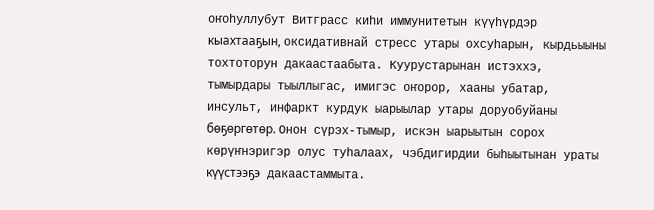оҥоһуллубут Витграсс киһи иммунитетын күүһүрдэр кыахтааҕын, оксидативнай стресс утары охсуһарын, кырдьыыны тохтоторун дакаастаабыта. Куурустарынан истэххэ, тымырдары тыыллыгас, имигэс оҥорор, хааны убатар, инсульт, инфаркт курдук ыарыылар утары доруобуйаны бөҕөргөтөр. Онон сүрэх-тымыр, искэн ыарыытын сорох көрүҥнэригэр олус туһалаах, чэбдигирдии быһыытынан ураты күүстээҕэ дакаастаммыта.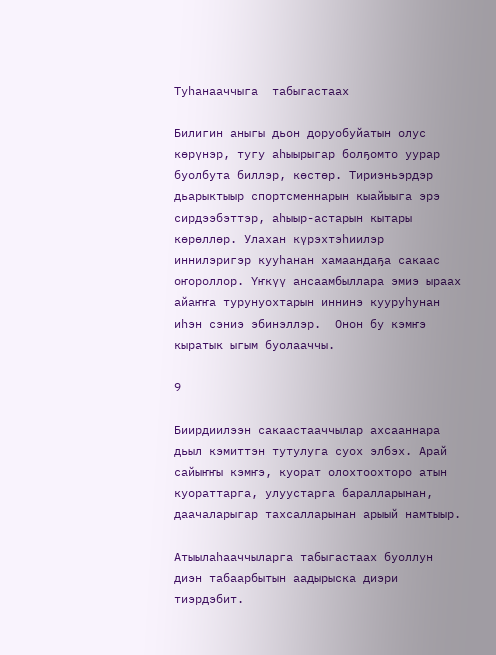Туһанааччыга  табыгастаах

Билигин аныгы дьон доруобуйатын олус көрүнэр, тугу аһыырыгар болҕомто уурар буолбута биллэр, көстөр. Тириэньэрдэр дьарыктыыр спортсменнарын кыайыыга эрэ сирдээбэттэр, аһыыр-астарын кытары көрөллөр. Улахан күрэхтэһиилэр иннилэригэр кууһанан хамаандаҕа сакаас оҥороллор. Үҥкүү ансаамбыллара эмиэ ыраах айаҥҥа турунуохтарын иннинэ кууруһунан иһэн сэниэ эбинэллэр.  Онон бу кэмҥэ кыратык ыгым буолааччы.

9

Биирдиилээн сакаастааччылар ахсааннара дьыл кэмиттэн тутулуга суох элбэх. Арай сайыҥҥы кэмҥэ, куорат олохтоохторо атын куораттарга, улуустарга баралларынан, даачаларыгар тахсалларынан арыый намтыыр.

Атыылаһааччыларга табыгастаах буоллун диэн табаарбытын аадырыска диэри тиэрдэбит.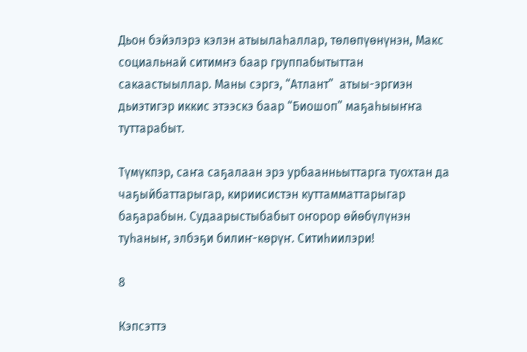Дьон бэйэлэрэ кэлэн атыылаһаллар, төлөпүөнүнэн, Макс социальнай ситимҥэ баар группабытыттан сакаастыыллар. Маны сэргэ, “Атлант”  атыы-эргиэн дьиэтигэр иккис этээскэ баар “Биошоп” маҕаһыыҥҥа туттарабыт.

Түмүкпэр, саҥа саҕалаан эрэ урбаанньыттарга туохтан да чаҕыйбаттарыгар, кириисистэн куттамматтарыгар баҕарабын. Судаарыстыбабыт оҥорор өйөбүлүнэн туһаныҥ, элбэҕи билиҥ-көрүҥ. Ситиһиилэри!

8

Кэпсэттэ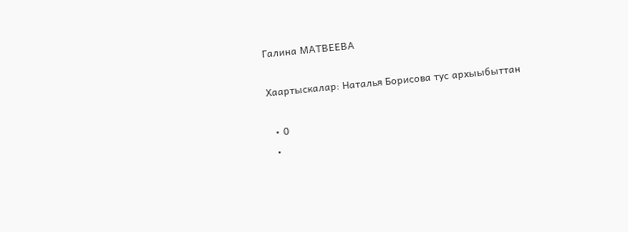Галина МАТВЕЕВА

Хаартыскалар: Наталья Борисова тус архыыбыттан

  • 0
  •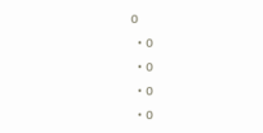0
  • 0
  • 0
  • 0
  • 0